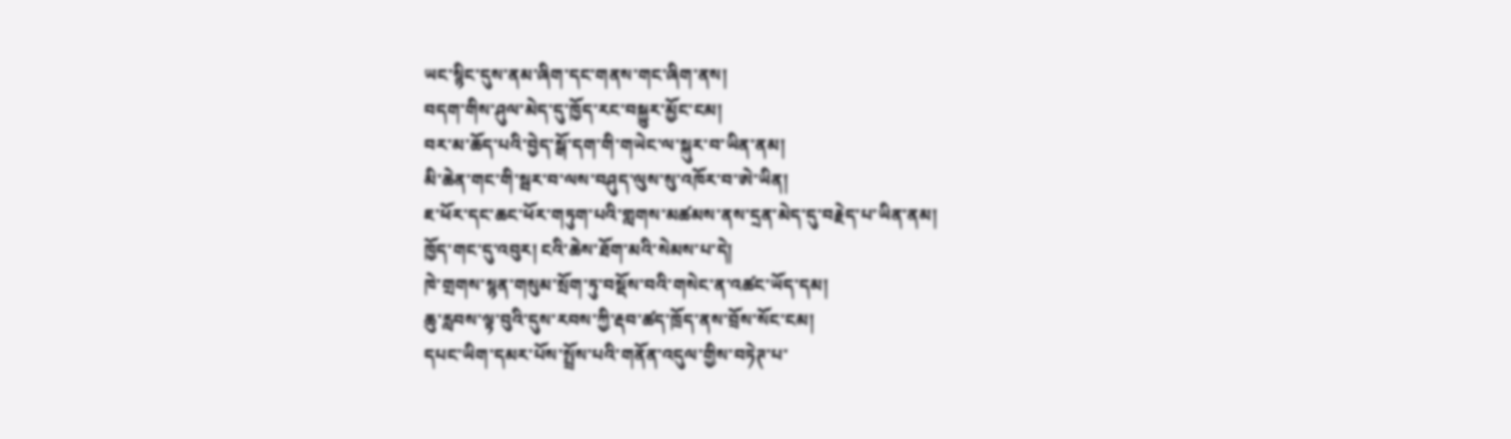ཡང་སྙིང་དུས་ནམ་ཞིག་དང་གནས་གང་ཞིག་ནས།
བདག་གིས་ཤུལ་མེད་དུ་ཁྱོད་རང་བསྐྱུར་མྱོང་ངམ།
བར་མ་ཆོད་པའི་བྱེད་སྒོ་དག་གི་གཡེང་ལ་སྐུར་བ་ཡིན་ནམ།
མི་ཆེན་གང་གི་སྦར་བ་ལས་བཤུད་ལུས་སུ་འཁོར་བ་ཨེ་ཡིན།
ཇ་ཕོར་དང་ཆང་ཕོར་གཏུག་པའི་གླགས་མཚམས་ནས་དྲན་མེད་དུ་བརྗེད་པ་ཡིན་ནམ།
ཁྱོད་གང་དུ་འབུར། ངའི་ཆེས་ཐོག་མའི་སེམས་པ་དེ།
ཁེ་གྲགས་སྙན་གསུམ་སྲོག་ཏུ་བསྡོས་བའི་གསེང་ན་འཚང་ཡོད་དམ།
ཆུ་རླབས་ལྟ་བུའི་དུས་རབས་ཀྱི་རྡབ་ཚད་ཁྲོད་ནས་བྲོས་སོང་ངམ།
དཔང་ཡིག་དམར་པོས་སྤྲོས་པའི་གནོན་འདུལ་གྱིས་བཏེཊ་པ་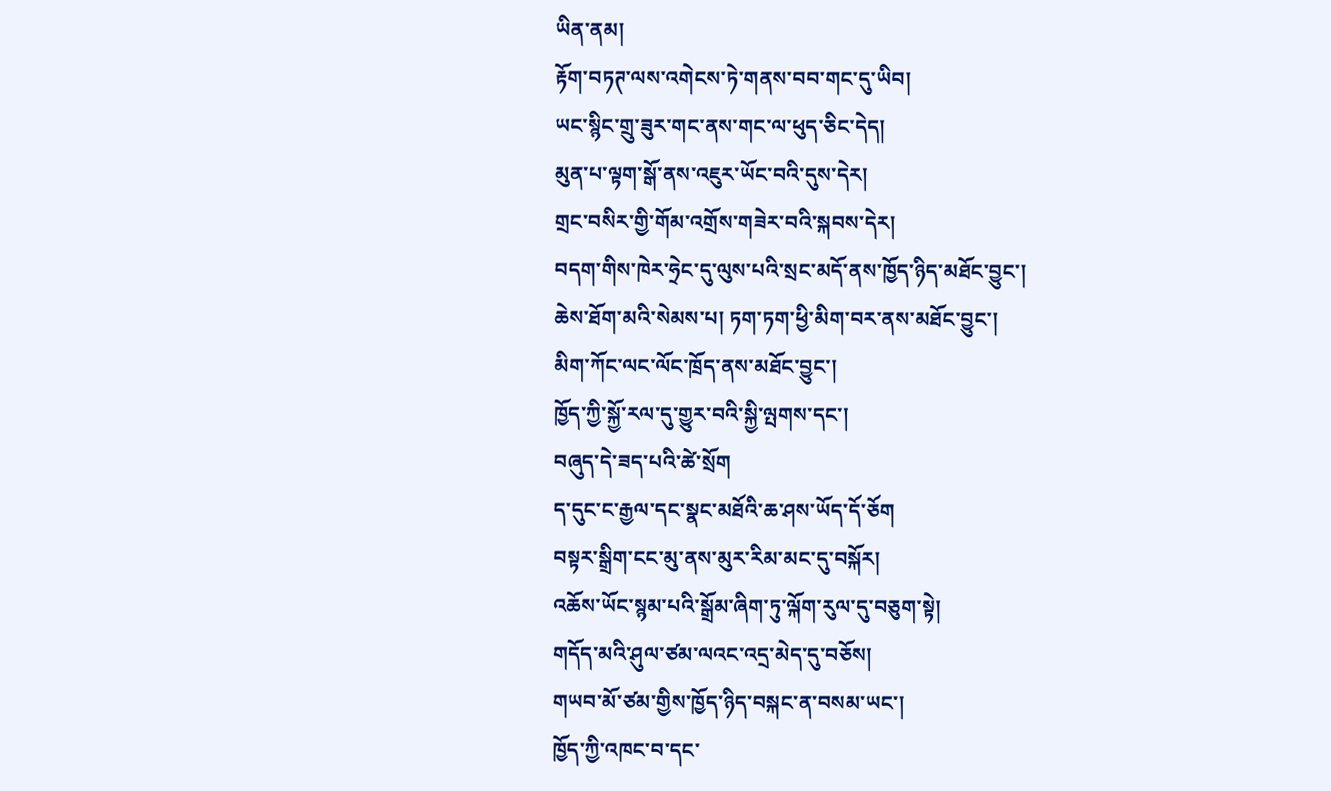ཡིན་ནམ།
རྟོག་བཏཊ་ལས་འགེངས་ཏེ་གནས་བབ་གང་དུ་ཡིབ།
ཡང་སྙིང་གྲུ་ཟུར་གང་ནས་གང་ལ་ཕུད་ཅིང་དེད།
མུན་པ་ལྟག་སྒོ་ནས་འཇུར་ཡོང་བའི་དུས་དེར།
གྲང་བསིར་གྱི་གོམ་འགྲོས་གཟེར་བའི་སྐབས་དེར།
བདག་གིས་ཁེར་ཧྲེང་དུ་ལུས་པའི་སྲང་མདོ་ནས་ཁྱོད་ཉིད་མཐོང་བྱུང་།
ཆེས་ཐོག་མའི་སེམས་པ། ཏག་ཏག་ཕྱི་མིག་བར་ནས་མཐོང་བྱུང་།
མིག་ཀོང་ལང་ལོང་ཁྲོད་ནས་མཐོང་བྱུང་།
ཁྱོད་ཀྱི་སྐྱོ་རལ་དུ་གྱུར་བའི་སྐྱི་ལྤགས་དང་།
བཞུད་དེ་ཟད་པའི་ཚེ་སྲོག
ད་དུང་ང་རྒྱལ་དང་སྣང་མཐོའི་ཆ་ཤས་ཡོད་དོ་ཅོག
བསྟར་སྒྲིག་ངང་མུ་ནས་མུར་རིམ་མང་དུ་བསྐོར།
འཆོས་ཡོང་སྙམ་པའི་སྒྲོམ་ཞིག་ཏུ་ལྐོག་རུལ་དུ་བཅུག་སྟེ།
གདོད་མའི་ཤུལ་ཙམ་ལའང་འདྲ་མེད་དུ་བཅོས།
གཡབ་མོ་ཙམ་གྱིས་ཁྱོད་ཉིད་བསྐང་ན་བསམ་ཡང་།
ཁྱོད་ཀྱི་འཁང་བ་དང་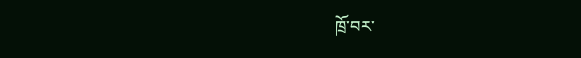ཁྲོ་བར་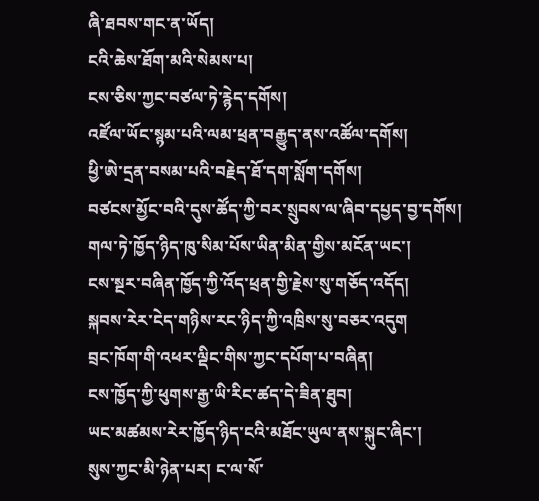ཞི་ཐབས་གང་ན་ཡོད།
ངའི་ཆེས་ཐོག་མའི་སེམས་པ།
ངས་ཅིས་ཀྱང་བཙལ་ཏེ་རྙེད་དགོས།
འཛོལ་ཡོང་སྙམ་པའི་ལམ་ཕྲན་བརྒྱུད་ནས་འཚོལ་དགོས།
ཕྱི་ཨེ་དྲན་བསམ་པའི་བརྗེད་ཐོ་དག་སློག་དགོས།
བཙངས་མྱོང་བའི་དུས་ཚོད་ཀྱི་བར་སྲུབས་ལ་ཞིབ་དཔྱད་བྱ་དགོས།
གལ་ཏེ་ཁྱོད་ཉིད་ཁུ་སིམ་པོས་ཡིན་མིན་གྱིས་མངོན་ཡང་།
ངས་སྔར་བཞིན་ཁྱོད་ཀྱི་འོད་ཕྲན་གྱི་རྗེས་སུ་གཅོད་འདོད།
སྐབས་རེར་ངེད་གཉིས་རང་ཉིད་ཀྱི་འཁྲིས་སུ་བཅར་འདུག
བྲང་ཁོག་གི་འཕར་ལྡིང་གིས་ཀྱང་དཔོག་པ་བཞིན།
ངས་ཁྱོད་ཀྱི་ཕུགས་རྒྱ་ཡི་རིང་ཚད་དེ་ཟིན་ཐུབ།
ཡང་མཚམས་རེར་ཁྱོད་ཉིད་ངའི་མཐོང་ཡུལ་ནས་སྐུང་ཞིང་།
སུས་ཀྱང་མི་ཉེན་པར། ང་ལ་སོ་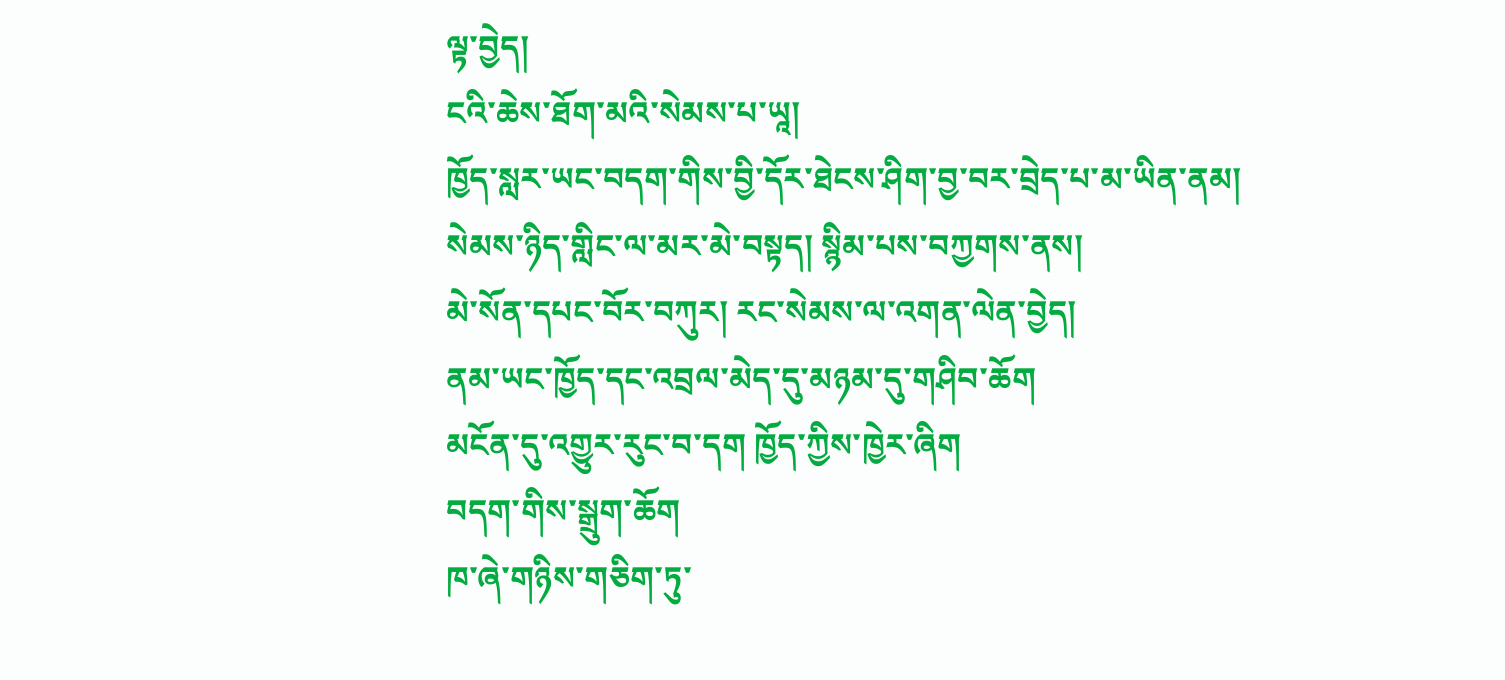ལྟ་བྱེད།
ངའི་ཆེས་ཐོག་མའི་སེམས་པ་ཡཱ།
ཁྱོད་སླར་ཡང་བདག་གིས་བྱི་དོར་ཐེངས་ཤིག་བྱ་བར་བྲེད་པ་མ་ཡིན་ནམ།
སེམས་ཉིད་གླིང་ལ་མར་མེ་བསྟད། སྙིམ་པས་བཀྱགས་ནས།
མེ་སོན་དཔང་བོར་བཀུར། རང་སེམས་ལ་འགན་ལེན་བྱེད།
ནམ་ཡང་ཁྱོད་དང་འབྲལ་མེད་དུ་མཉམ་དུ་གཤིབ་ཆོག
མངོན་དུ་འགྱུར་རུང་བ་དག ཁྱོད་ཀྱིས་ཁྱེར་ཞིག
བདག་གིས་སྒྲུག་ཆོག
ཁ་ཞེ་གཉིས་གཅིག་ཏུ་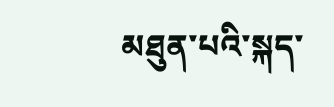མཐུན་པའི་སྐད་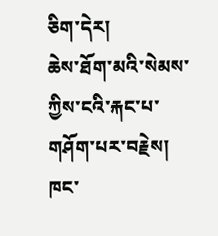ཅིག་དེར།
ཆེས་ཐོག་མའི་སེམས་ཀྱིས་ངའི་རྐང་པ་གཤོག་པར་བརྗེས།
ཁང་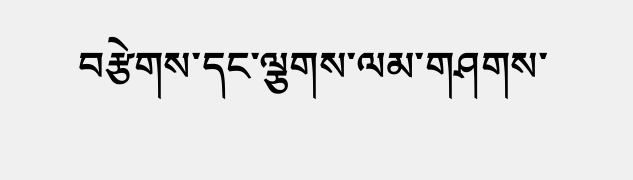བརྩེགས་དང་ལྕགས་ལམ་གཤགས་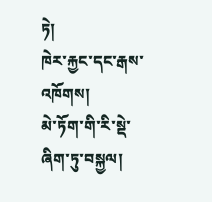ཏེ།
ཁེར་རྐྱང་དང་རྒས་འཁོགས།
མེ་ཏོག་གི་རི་སྡེ་ཞིག་ཏུ་བསྐྱལ།